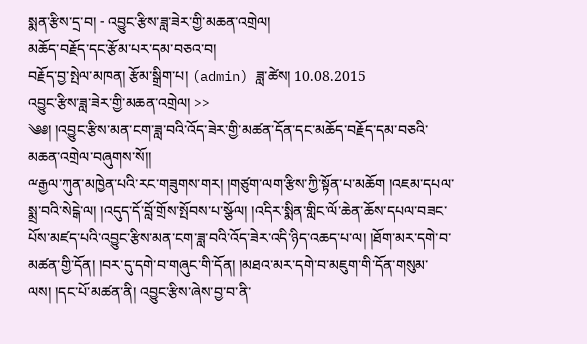སྨན་རྩིས་དྲ་བ། - འབྱུང་རྩིས་ཟླ་ཟེར་གྱི་མཆན་འགྲེལ།
མཆོད་བརྗོད་དང་རྩོམ་པར་དམ་བཅའ་བ།
བརྗོད་བྱ་སྤེལ་མཁན། རྩོམ་སྒྲིག་པ། (admin) ཟླ་ཚེས། 10.08.2015
འབྱུང་རྩིས་ཟླ་ཟེར་གྱི་མཆན་འགྲེལ། >>
༄༅། །འབྱུང་རྩིས་མན་ངག་ཟླ་བའི་འོད་ཟེར་གྱི་མཚན་དོན་དང་མཆོད་བརྗོད་དམ་བཅའི་
མཆན་འགྲེལ་བཞུགས་སོ།།
ྋརྒྱལ་ཀུན་མཁྱེན་པའི་རང་གཟུགས་གར། །གཙུག་ལག་རྩིས་ཀྱི་སྟོན་པ་མཆོག །འཇམ་དཔལ་སྨྲ་བའི་སེངྒེ་ལ། །འདུད་དོ་བློ་གྲོས་སྤོབས་པ་སྩོལ། །འདིར་སྨིན་གླིང་ལོ་ཆེན་ཆོས་དཔལ་བཟང་པོས་མཛད་པའི་འབྱུང་རྩིས་མན་ངག་ཟླ་བའི་འོད་ཟེར་འདི་ཉིད་འཆད་པ་ལ། །ཐོག་མར་དགེ་བ་མཚན་གྱི་དོན། །བར་དུ་དགེ་བ་གཞུང་གི་དོན། །མཐའ་མར་དགེ་བ་མཇུག་གི་དོན་གསུམ་ལས། །དང་པོ་མཚན་ནི། འབྱུང་རྩིས་ཞེས་བྱ་བ་ནི་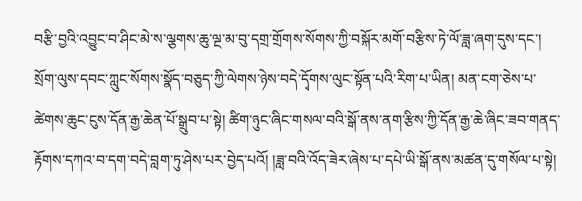བརྩི་བྱའི་འབྱུང་བ་ཤིང་མེ་ས་ལྕགས་ཆུ་ལྔ་མ་བུ་དགྲ་གྲོགས་སོགས་ཀྱི་བསྐོར་མགོ་བརྩིས་ཏེ་ལོ་ཟླ་ཞག་དུས་དང་། སྲོག་ལུས་དབང་ཀླུང་སོགས་སྣོད་བཅུད་ཀྱི་ལེགས་ཉེས་བདེ་དྭོགས་ལུང་སྟོན་པའི་རིག་པ་ཡིན། མན་ངག་ཅེས་པ་ཚེགས་ཆུང་ངུས་དོན་རྒྱ་ཆེན་པོ་སྒྲུབ་པ་སྟེ། ཚིག་ཉུང་ཞིང་གསལ་བའི་སྒོ་ནས་ནག་རྩིས་ཀྱི་དོན་རྒྱ་ཆེ་ཞིང་ཟབ་གནད་རྟོགས་དཀའ་བ་དག་བདེ་བླག་ཏུ་ཤེས་པར་བྱེད་པའོ། །ཟླ་བའི་འོད་ཟེར་ཞེས་པ་དཔེ་ཡི་སྒོ་ནས་མཚན་དུ་གསོལ་པ་སྟེ།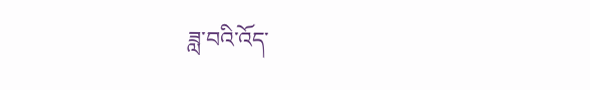ཟླ་བའི་འོད་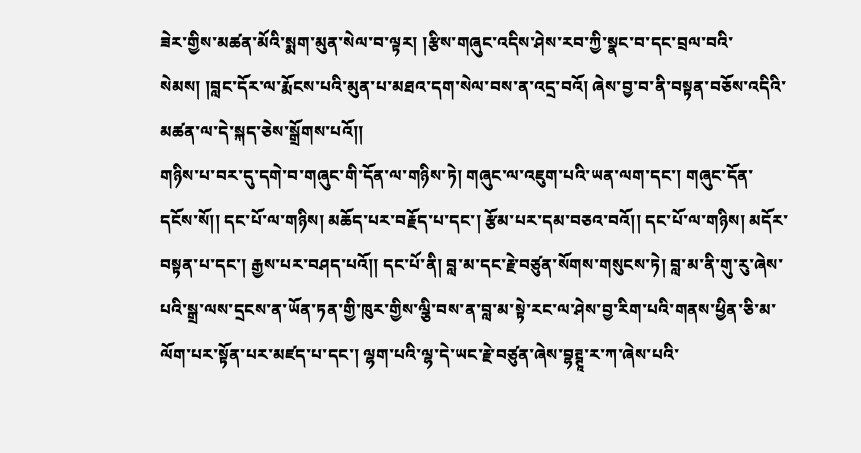ཟེར་གྱིས་མཚན་མོའི་སྨག་མུན་སེལ་བ་ལྟར། །རྩིས་གཞུང་འདིས་ཤེས་རབ་ཀྱི་སྣང་བ་དང་བྲལ་བའི་སེམས། །བླང་དོར་ལ་རྨོངས་པའི་མུན་པ་མཐའ་དག་སེལ་བས་ན་འདྲ་བའོ། ཞེས་བྱ་བ་ནི་བསྟན་བཅོས་འདིའི་མཚན་ལ་དེ་སྐད་ཅེས་སྒྲོགས་པའོ།།
གཉིས་པ་བར་དུ་དགེ་བ་གཞུང་གི་དོན་ལ་གཉིས་ཏེ། གཞུང་ལ་འཇུག་པའི་ཡན་ལག་དང་། གཞུང་དོན་དངོས་སོ།། དང་པོ་ལ་གཉིས། མཆོད་པར་བརྗོད་པ་དང་། རྩོམ་པར་དམ་བཅའ་བའོ།། དང་པོ་ལ་གཉིས། མདོར་བསྟན་པ་དང་། རྒྱས་པར་བཤད་པའོ།། དང་པོ་ནི། བླ་མ་དང་རྗེ་བཙུན་སོགས་གསུངས་ཏེ། བླ་མ་ནི་གུ་རུ་ཞེས་པའི་སྒྲ་ལས་དྲངས་ན་ཡོན་ཏན་གྱི་ཁུར་གྱིས་ལྕི་བས་ན་བླ་མ་སྟེ་རང་ལ་ཤེས་བྱ་རིག་པའི་གནས་ཕྱིན་ཅི་མ་ལོག་པར་སྟོན་པར་མཛད་པ་དང་། ལྷག་པའི་ལྷ་དེ་ཡང་རྗེ་བཙུན་ཞེས་བྷཊྚཱ་ར་ཀ་ཞེས་པའི་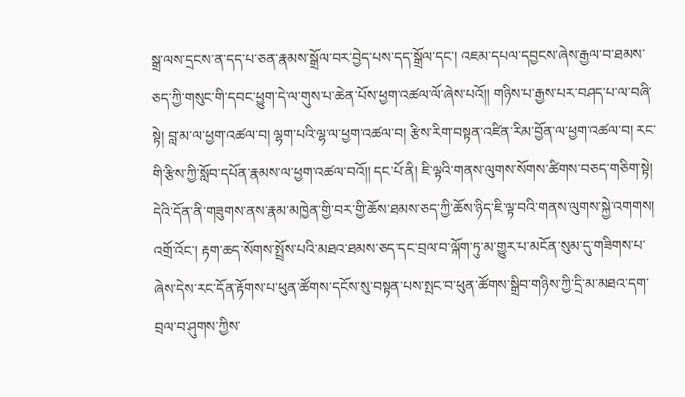སྒྲ་ལས་དྲངས་ན་དད་པ་ཅན་རྣམས་སྒྲོལ་བར་བྱེད་པས་དད་སྒྲོལ་དང་། འཇམ་དཔལ་དབྱངས་ཞེས་རྒྱལ་བ་ཐམས་ཅད་ཀྱི་གསུང་གི་དབང་ཕྱུག་དེ་ལ་གུས་པ་ཆེན་པོས་ཕྱག་འཚལ་ལོ་ཞེས་པའོ།། གཉིས་པ་རྒྱས་པར་བཤད་པ་ལ་བཞི་སྟེ། བླ་མ་ལ་ཕྱག་འཚལ་བ། ལྷག་པའི་ལྷ་ལ་ཕྱག་འཚལ་བ། རྩིས་རིག་བསྟན་འཛིན་རིམ་བྱོན་ལ་ཕྱག་འཚལ་བ། རང་གི་རྩིས་ཀྱི་སློབ་དཔོན་རྣམས་ལ་ཕྱག་འཚལ་བའོ།། དང་པོ་ནི། ཇི་ལྟའི་གནས་ལུགས་སོགས་ཚིགས་བཅད་གཅིག་སྟེ། དེའི་དོན་ནི་གཟུགས་ནས་རྣམ་མཁྱེན་གྱི་བར་གྱི་ཆོས་ཐམས་ཅད་ཀྱི་ཆོས་ཉིད་ཇི་ལྟ་བའི་གནས་ལུགས་སྐྱེ་འགགས།  འགྲོ་འོང་། རྟག་ཆད་སོགས་སྤྲོས་པའི་མཐའ་ཐམས་ཅད་དང་བྲལ་བ་ལྐོག་ཏུ་མ་གྱུར་པ་མངོན་སུམ་དུ་གཟིགས་པ་ཞེས་དེས་རང་དོན་རྟོགས་པ་ཕུན་ཚོགས་དངོས་སུ་བསྟན་པས་སྤང་བ་ཕུན་ཚོགས་སྒྲིབ་གཉིས་ཀྱི་དྲི་མ་མཐའ་དག་བྲལ་བ་ཤུགས་ཀྱིས་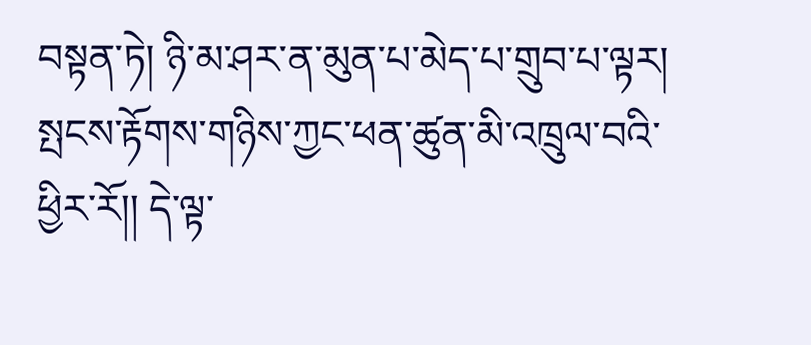བསྟན་ཏེ། ཉི་མ་ཤར་ན་མུན་པ་མེད་པ་གྲུབ་པ་ལྟར། སྤངས་རྟོགས་གཉིས་ཀྱང་ཕན་ཚུན་མི་འཁྲུལ་བའི་ཕྱིར་རོ།། དེ་ལྟ་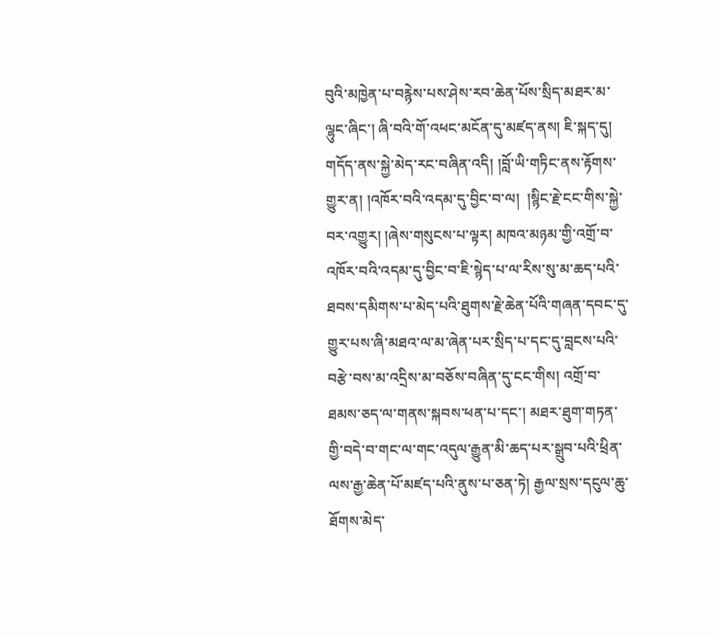བུའི་མཁྱེན་པ་བརྙེས་པས་ཤེས་རབ་ཆེན་པོས་སྲིད་མཐར་མ་ལྷུང་ཞིང་། ཞི་བའི་གོ་འཕང་མངོན་དུ་མཛད་ནས། ཇི་སྐད་དུ། གདོད་ནས་སྐྱེ་མེད་རང་བཞིན་འདི། །བློ་ཡི་གཏིང་ནས་རྟོགས་གྱུར་ན། །འཁོར་བའི་འདམ་དུ་བྱིང་བ་ལ།  །སྙིང་རྗེ་ངང་གིས་སྐྱེ་བར་འགྱུར། །ཞེས་གསུངས་པ་ལྟར། མཁའ་མཉམ་གྱི་འགྲོ་བ་འཁོར་བའི་འདམ་དུ་བྱིང་བ་ཇི་སྙེད་པ་ལ་རིས་སུ་མ་ཆད་པའི་ཐབས་དམིགས་པ་མེད་པའི་ཐུགས་རྗེ་ཆེན་པོའི་གཞན་དབང་དུ་གྱུར་པས་ཞི་མཐའ་ལ་མ་ཞེན་པར་སྲིད་པ་དང་དུ་བླངས་པའི་བརྩེ་བས་མ་འདྲིས་མ་བཅོས་བཞིན་དུ་ངང་གིས། འགྲོ་བ་ཐམས་ཅད་ལ་གནས་སྐབས་ཕན་པ་དང་། མཐར་ཐུག་གཏན་གྱི་བདེ་བ་གང་ལ་གང་འདུལ་རྒྱུན་མི་ཆད་པར་སྒྲུབ་པའི་ཕྲིན་ལས་རྒྱ་ཆེན་པོ་མཛད་པའི་ནུས་པ་ཅན་ཏེ། རྒྱལ་སྲས་དངུལ་ཆུ་ཐོགས་མེད་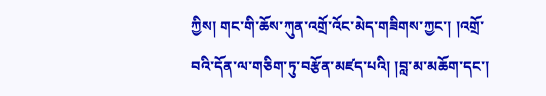ཀྱིས། གང་གི་ཆོས་ཀུན་འགྲོ་འོང་མེད་གཟིགས་ཀྱང་། །འགྲོ་བའི་དོན་ལ་གཅིག་ཏུ་བརྩོན་མཛད་པའི། །བླ་མ་མཆོག་དང་།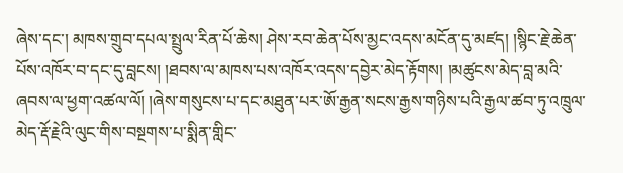ཞེས་དང་། མཁས་གྲུབ་དཔལ་སྤྲུལ་རིན་པོ་ཆེས། ཤེས་རབ་ཆེན་པོས་མྱང་འདས་མངོན་དུ་མཛད། །སྙིང་རྗེ་ཆེན་པོས་འཁོར་བ་དང་དུ་བླངས། །ཐབས་ལ་མཁས་པས་འཁོར་འདས་དབྱེར་མེད་རྟོགས། །མཚུངས་མེད་བླ་མའི་ཞབས་ལ་ཕྱག་འཚལ་ལོ། །ཞེས་གསུངས་པ་དང་མཐུན་པར་ཨོ་རྒྱན་སངས་རྒྱས་གཉིས་པའི་རྒྱལ་ཚབ་ཏུ་འཁྲུལ་མེད་རྡོ་རྗེའི་ལུང་གིས་བསྔགས་པ་སྨིན་གླིང་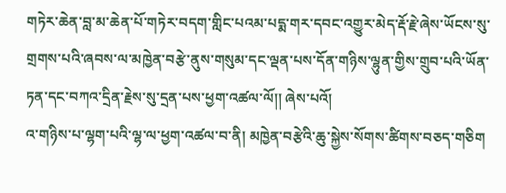གཏེར་ཆེན་བླ་མ་ཆེན་པོ་གཏེར་བདག་གླིང་པའམ་པདྨ་གར་དབང་འགྱུར་མེད་རྡོ་རྗེ་ཞེས་ཡོངས་སུ་གྲགས་པའི་ཞབས་ལ་མཁྱེན་བརྩེ་ནུས་གསུམ་དང་ལྡན་པས་དོན་གཉིས་ལྷུན་གྱིས་གྲུབ་པའི་ཡོན་ཏན་དང་བཀའ་དྲིན་རྗེས་སུ་དྲན་པས་ཕྱག་འཚལ་ལོ།། ཞེས་པའོ།
འ་གཉིས་པ་ལྷག་པའི་ལྷ་ལ་ཕྱག་འཚལ་བ་ནི། མཁྱེན་བརྩེའི་ཆུ་སྐྱེས་སོགས་ཚིགས་བཅད་གཅིག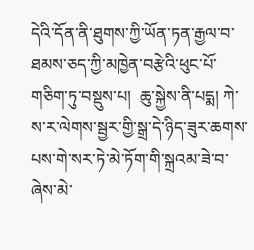དེའི་དོན་ནི་ཐུགས་ཀྱི་ཡོན་ཏན་རྒྱལ་བ་ཐམས་ཅད་ཀྱི་མཁྱེན་བརྩེའི་ཕུང་པོ་གཅིག་ཏུ་བསྡུས་པ།  ཆུ་སྐྱེས་ནི་པདྨ། ཀེ་ས་ར་ལེགས་སྦྱར་གྱི་སྒྲ་དེ་ཉིད་ཟུར་ཆགས་པས་གེ་སར་ཏེ་མེ་ཏོག་གི་སྐྲའམ་ཟེ་བ་ཞེས་མེ་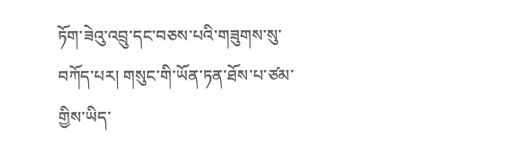ཏོག་ཟེའུ་འབྲུ་དང་བཅས་པའི་གཟུགས་སུ་བཀོད་པར། གསུང་གི་ཡོན་ཏན་ཐོས་པ་ཙམ་གྱིས་ཡིད་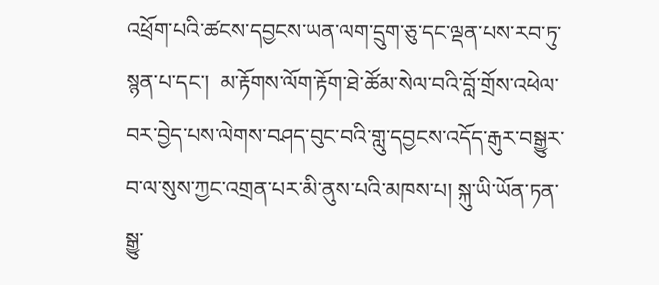འཕྲོག་པའི་ཚངས་དབྱངས་ཡན་ལག་དྲུག་ཅུ་དང་ལྡན་པས་རབ་ཏུ་སྙན་པ་དང་།  མ་རྟོགས་ལོག་རྟོག་ཐེ་ཚོམ་སེལ་བའི་བློ་གྲོས་འཕེལ་བར་བྱེད་པས་ལེགས་བཤད་བུང་བའི་གླུ་དབྱངས་འདོད་རྒུར་བསྒྱུར་བ་ལ་སུས་ཀྱང་འགྲན་པར་མི་ནུས་པའི་མཁས་པ། སྐུ་ཡི་ཡོན་ཏན་སྒྱུ་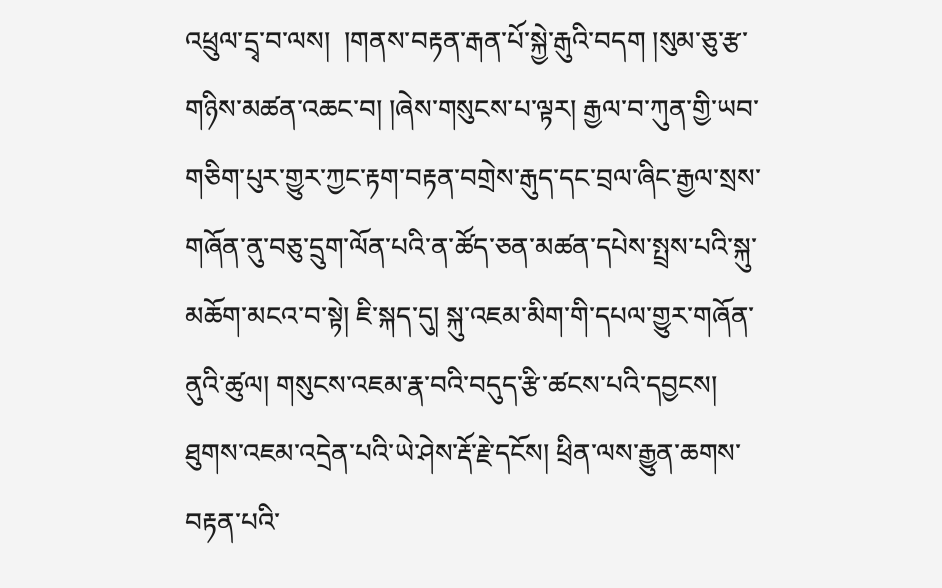འཕྲུལ་དྲྭ་བ་ལས།  །གནས་བརྟན་རྒན་པོ་སྐྱེ་རྒུའི་བདག །སུམ་ཅུ་རྩ་གཉིས་མཚན་འཆང་བ། །ཞེས་གསུངས་པ་ལྟར། རྒྱལ་བ་ཀུན་གྱི་ཡབ་གཅིག་པུར་གྱུར་ཀྱང་རྟག་བརྟན་བགྲེས་རྒུད་དང་བྲལ་ཞིང་རྒྱལ་སྲས་གཞོན་ནུ་བཅུ་དྲུག་ལོན་པའི་ན་ཚོད་ཅན་མཚན་དཔེས་སྤྲས་པའི་སྐུ་མཆོག་མངའ་བ་སྟེ། ཇི་སྐད་དུ། སྐུ་འཇམ་མིག་གི་དཔལ་གྱུར་གཞོན་ནུའི་ཚུལ། གསུངས་འཇམ་རྣ་བའི་བདུད་རྩི་ཚངས་པའི་དབྱངས། ཐུགས་འཇམ་འདྲེན་པའི་ཡེ་ཤེས་རྡོ་རྗེ་དངོས། ཕྲིན་ལས་རྒྱུན་ཆགས་བརྟན་པའི་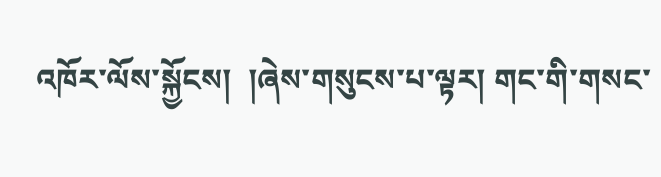འཁོར་ལོས་སྐྱོངས།  །ཞེས་གསུངས་པ་ལྟར། གང་གི་གསང་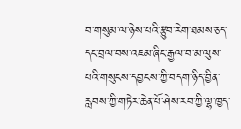བ་གསུམ་ལ་ཉེས་པའི་རྩུབ་རེག་ཐམས་ཅད་དང་བྲལ་བས་འཇམ་ཞིང་རྒྱལ་བ་མ་ལུས་པའི་གསུངས་དབྱངས་ཀྱི་བདག་ཉིད་བྱིན་རླབས་ཀྱི་གཏེར་ཆེན་པོ་ཤེས་རབ་ཀྱི་ལྷ་ཁྱད་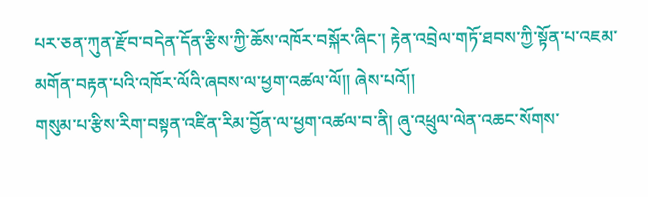པར་ཅན་ཀུན་རྫོབ་བདེན་དོན་རྩིས་ཀྱི་ཆོས་འཁོར་བསྐོར་ཞིང་། རྟེན་འབྲེལ་གཏོ་ཐབས་ཀྱི་སྟོན་པ་འཇམ་མགོན་བརྟན་པའི་འཁོར་ལོའི་ཞབས་ལ་ཕྱག་འཚལ་ལོ།། ཞེས་པའོ།།
གསུམ་པ་རྩིས་རིག་བསྟན་འཛིན་རིམ་བྱོན་ལ་ཕྱག་འཚལ་བ་ནི། ཞུ་འཕྲུལ་ལེན་འཆང་སོགས་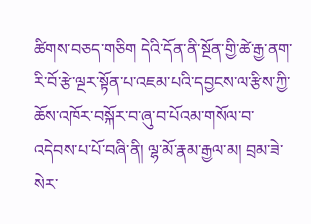ཚིགས་བཅད་གཅིག དེའི་དོན་ནི་སྔོན་གྱི་ཚེ་རྒྱ་ནག་རི་བོ་རྩེ་ལྔར་སྟོན་པ་འཇམ་པའི་དབྱངས་ལ་རྩིས་ཀྱི་ཆོས་འཁོར་བསྐོར་བ་ཞུ་བ་པོའམ་གསོལ་བ་འདེབས་པ་པོ་བཞི་ནི། ལྷ་མོ་རྣམ་རྒྱལ་མ། བྲམ་ཟེ་སེར་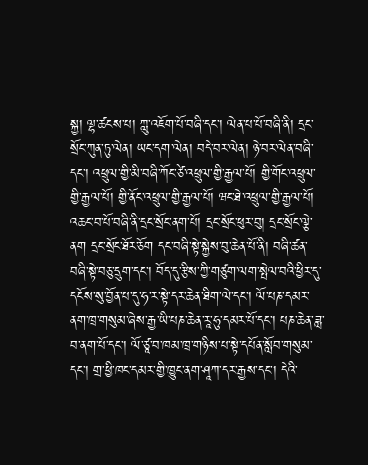སྐྱ། ལྷ་ཚངས་པ། ཀླུ་འཇོག་པོ་བཞི་དང་། ལེན་པ་པོ་བཞི་ནི། དྲང་སྲོང་ཀུན་ཏུ་ལེན། ཡང་དག་ལེན། བདེ་བར་ལེན། ཉེ་བར་ལེན་བཞི་དང་། འཕྲུལ་གྱི་མི་བཞི་ཀོང་ཙེ་འཕྲུལ་གྱི་རྒྱལ་པོ། གྱི་གོང་འཕྲུལ་གྱི་རྒྱལ་པོ། གྱི་ནོང་འཕྲུལ་གྱི་རྒྱལ་པོ། ཝང་ཐེ་འཕྲུལ་གྱི་རྒྱལ་པོ། འཆང་བ་པོ་བཞི་ནི་དྲང་སྲོང་ནག་པོ། དྲང་སྲོང་ཕུར་བུ། དྲང་སྲོང་ལྕེ་ནག དྲང་སྲོང་ཐོར་ཅོག དང་བཞི་སྟེ་སྐྱེས་བུ་ཆེན་པོ་ནི། བཞི་ཚན་བཞི་སྟེ་བཅུ་དྲུག་དང་། བོད་དུ་རྩིས་ཀྱི་གཙུག་ལག་སྤེལ་བའི་ཕྱིར་དུ་དངོས་སུ་བྱོན་པ་དུ་ཧ་ར་སྟེ་དར་ཆེན་ཐིག་ལེ་དང་། ལོ་པཎ་དམར་ནག་ཁྲ་གསུམ་ཞེས་རྒྱ་ཡི་པཎ་ཆེན་རཱ་ཧུ་དམར་པོ་དང་། པཎ་ཆེན་ཟླ་བ་ནག་པོ་དང་། ལོ་ཙཱ་བ་ཁམ་ཁྲ་གཉིས་པ་སྟེ་དཔོན་སློབ་གསུམ་དང་། གྲ་ཕྱི་ཁང་དམར་གྱི་ཁྱུང་ནག་ཤཱཀ་དར་རྒྱས་དང་། དེའི་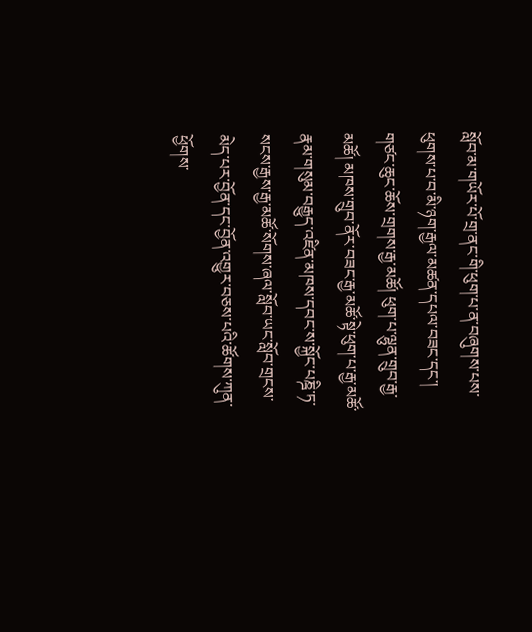སློབ་མ་གཡོར་པོ་གྲ་ནང་གི་ཕུག་པ་ན་བཞུགས་པས་ཕུགས་པ་བ་མི་ཉག་རྒྱལ་མཚན་དཔལ་བཟང་དང་།  གཙང་ཆུང་ཆོས་གྲགས་རྒྱ་མཚོ། ཕུག་པ་ལྷུན་གྲུབ་རྒྱ་མཚོ། མཁས་གྲུབ་ནོར་བཟང་རྒྱ་མཚོ་སྟེ་ཕུག་པ་རྒྱ་མཚོ་རྣམ་གསུམ་བརྒྱུད་འཛིན་མཁས་དབང་ས་སྐྱོང་པཎྜི་ཏ་སངས་རྒྱས་རྒྱ་མཚོ་སོགས་ཞལ་སློབ་ཡང་སློབ་གྲངས་མེད་པར་བྱོན་དང་བྱོན་འགྱུར་བཅས་པའི་ཚོགས་ཀུན་ཕྱོགས་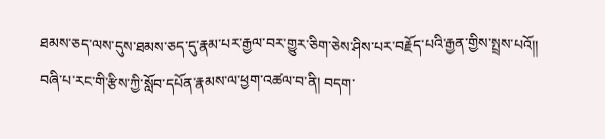ཐམས་ཅད་ལས་དུས་ཐམས་ཅད་དུ་རྣམ་པར་རྒྱལ་བར་གྱུར་ཅིག་ཅེས་ཤིས་པར་བརྗོད་པའི་རྒྱན་གྱིས་སྤྲས་པའོ།།
བཞི་པ་རང་གི་རྩིས་ཀྱི་སློབ་དཔོན་རྣམས་ལ་ཕྱག་འཚལ་བ་ནི། བདག་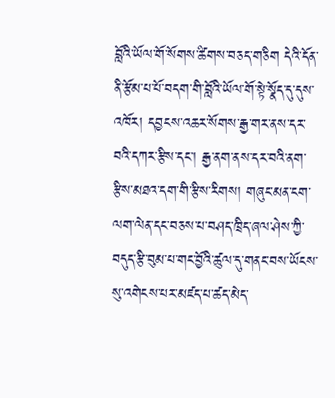བློའི་ཡོལ་གོ་སོགས་ཚིགས་བཅད་གཅིག དེའི་དོན་ནི་རྩོམ་པ་པོ་བདག་གི་བློའི་ཡོལ་གོ་སྟེ་སྣོད་དུ་དུས་འཁོར། དབྱངས་འཆར་སོགས་རྒྱ་གར་ནས་དར་བའི་དཀར་རྩིས་དང་། རྒྱ་ནག་ནས་དར་བའི་ནག་རྩིས་མཐའ་དག་གི་རྩིས་རིགས། གཞུང་མན་ངག་ལག་ལེན་དང་བཅས་པ་བཤད་ཁྲིད་ཞལ་ཤེས་ཀྱི་བདུད་རྩི་བུམ་པ་གང་བྱོའི་ཚུལ་དུ་གནང་བས་ཡོངས་སུ་འགེངས་པར་མཛད་པ་ཚད་མེད་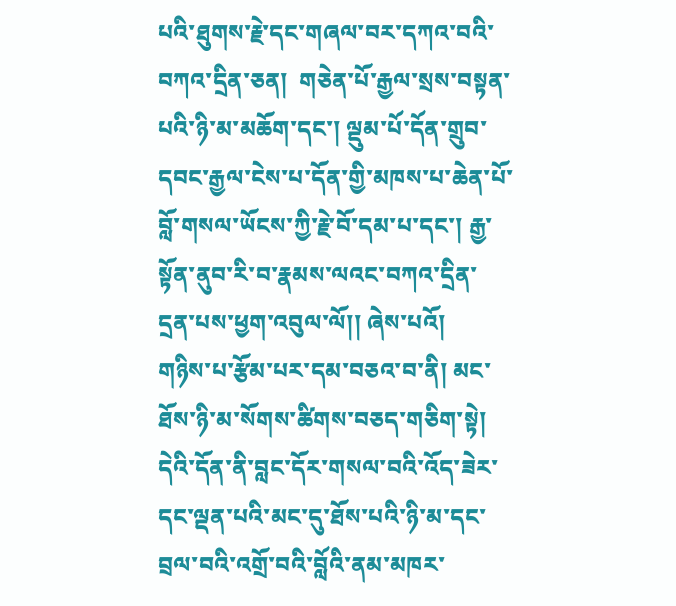པའི་ཐུགས་རྗེ་དང་གཞལ་བར་དཀའ་བའི་བཀའ་དྲིན་ཅན།  གཅེན་པོ་རྒྱལ་སྲས་བསྟན་པའི་ཉི་མ་མཆོག་དང་། ལྡུམ་པོ་དོན་གྲུབ་དབང་རྒྱལ་ངེས་པ་དོན་གྱི་མཁས་པ་ཆེན་པོ་བློ་གསལ་ཡོངས་ཀྱི་རྗེ་བོ་དམ་པ་དང་། རྒྱ་སྟོན་ནུབ་རི་བ་རྣམས་ལའང་བཀའ་དྲིན་དྲན་པས་ཕྱག་འབུལ་ལོ།། ཞེས་པའོ།
གཉིས་པ་རྩོམ་པར་དམ་བཅའ་བ་ནི། མང་ཐོས་ཉི་མ་སོགས་ཚིགས་བཅད་གཅིག་སྟེ། དེའི་དོན་ནི་བླང་དོར་གསལ་བའི་འོད་ཟེར་དང་ལྡན་པའི་མང་དུ་ཐོས་པའི་ཉི་མ་དང་བྲལ་བའི་འགྲོ་བའི་བློའི་ནམ་མཁར་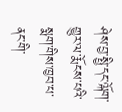ཤེས་བྱ་སྤྱི་དང་ལྐོག་གྱུར་ལ་རྨོངས་པའི་སྨག་གིས་ཁྱབ་པ་ནང་གི་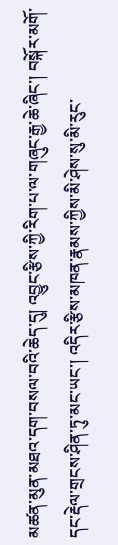མཚན་མུན་མཐའ་དག་བསལ་བའི་ཆེད་དུ། འབྱུང་རྩིས་ཀྱི་རིག་པ་ལ་གཞུང་རྒྱ་ཆེ་ཞིང་། བསྐོར་མགོ་དང་རྡེལ་གྲངས་ཤིན་ཏུ་མང་ཡང་། འདིར་རྩིས་མཁན་རྣམས་ཀྱིས་མི་ཤེས་སུ་མི་རུང་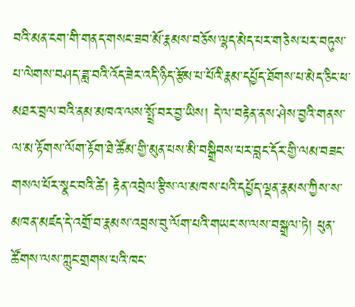བའི་མན་ངག་གི་གནད་གསང་ཟབ་མོ་རྣམས་བཅོས་ལྷད་མེད་པར་གཅེས་པར་བཏུས་པ་ལེགས་བཤད་ཟླ་བའི་འོད་ཟེར་འདི་ཉིད་རྩོམ་པ་པོའི་རྣམ་དཔྱོད་ཐོགས་པ་མེད་ཅིང་ཕ་མཐར་བྲལ་བའི་ནམ་མཁའ་ལས་སྤྲོ་བར་བྱ་ཡིས། དེ་ལ་བརྟེན་ནས་ཤེས་བྱའི་གནས་ལ་མ་རྟོགས་ལོག་རྟོག་ཐེ་ཚོམ་གྱི་མུན་པས་མི་བསྒྲིབས་པར་བླང་དོར་གྱི་ལམ་བཟང་གསལ་པོར་སྣང་བའི་ཚེ། རྟེན་འབྲེལ་རྩིས་ལ་མཁས་པའི་དཔྱོད་ལྡན་རྣམས་ཀྱིས་ས་མཁན་མཛད་དེ་འགྲོ་བ་རྣམས་འབྲས་བུ་ལོག་པའི་གཡང་ས་ལས་བསྒྲལ་ཏེ། ཕུན་ཚོགས་ལས་ཀླུང་གྲགས་པའི་ཁང་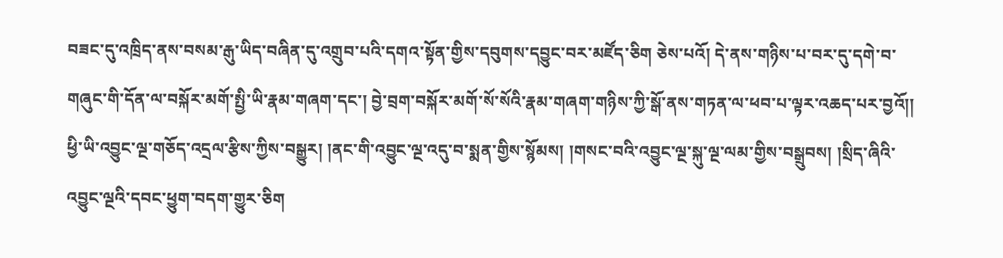བཟང་དུ་འཁྲིད་ནས་བསམ་རྒུ་ཡིད་བཞིན་དུ་འགྲུབ་པའི་དགའ་སྟོན་གྱིས་དབུགས་དབྱུང་བར་མཛོད་ཅིག ཅེས་པའོ། དེ་ནས་གཉིས་པ་བར་དུ་དགེ་བ་གཞུང་གི་དོན་ལ་བསྐོར་མགོ་སྤྱི་ཡི་རྣམ་གཞག་དང་། བྱེ་བྲག་བསྐོར་མགོ་སོ་སོའི་རྣམ་གཞག་གཉིས་ཀྱི་སྒོ་ནས་གཏན་ལ་ཕབ་པ་ལྟར་འཆད་པར་བྱའོ།།
ཕྱི་ཡི་འབྱུང་ལྔ་གཅོད་འདྲལ་རྩིས་ཀྱིས་བསྒྱུར། །ནང་གི་འབྱུང་ལྔ་འདུ་བ་སྨན་གྱིས་སྙོམས། །གསང་བའི་འབྱུང་ལྔ་སྐུ་ལྔ་ལམ་གྱིས་བསྒྲུབས། །སྲིད་ཞིའི་འབྱུང་ལྔའི་དབང་ཕྱུག་བདག་གྱུར་ཅིག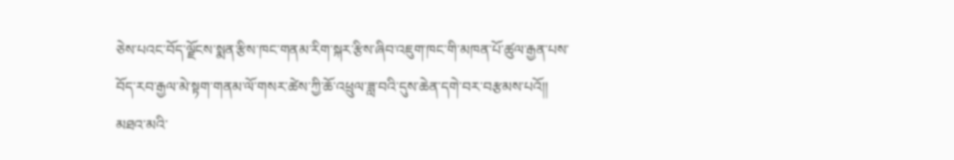ཅེས་པའང་བོད་ལྗོངས་སྨན་རྩིས་ཁང་གནམ་རིག་སྐར་རྩིས་ཞིབ་འཇུག་ཁང་གི་མཁན་པོ་ཚུལ་རྒྱན་པས་བོད་རབ་རྒྱལ་མེ་སྟག་གནམ་ལོ་གསར་ཚེས་ཀྱི་ཆོ་འཕྲུལ་ཟླ་བའི་དུས་ཆེན་དགེ་བར་བརྩམས་པའོ།།
མཐའ་མའི་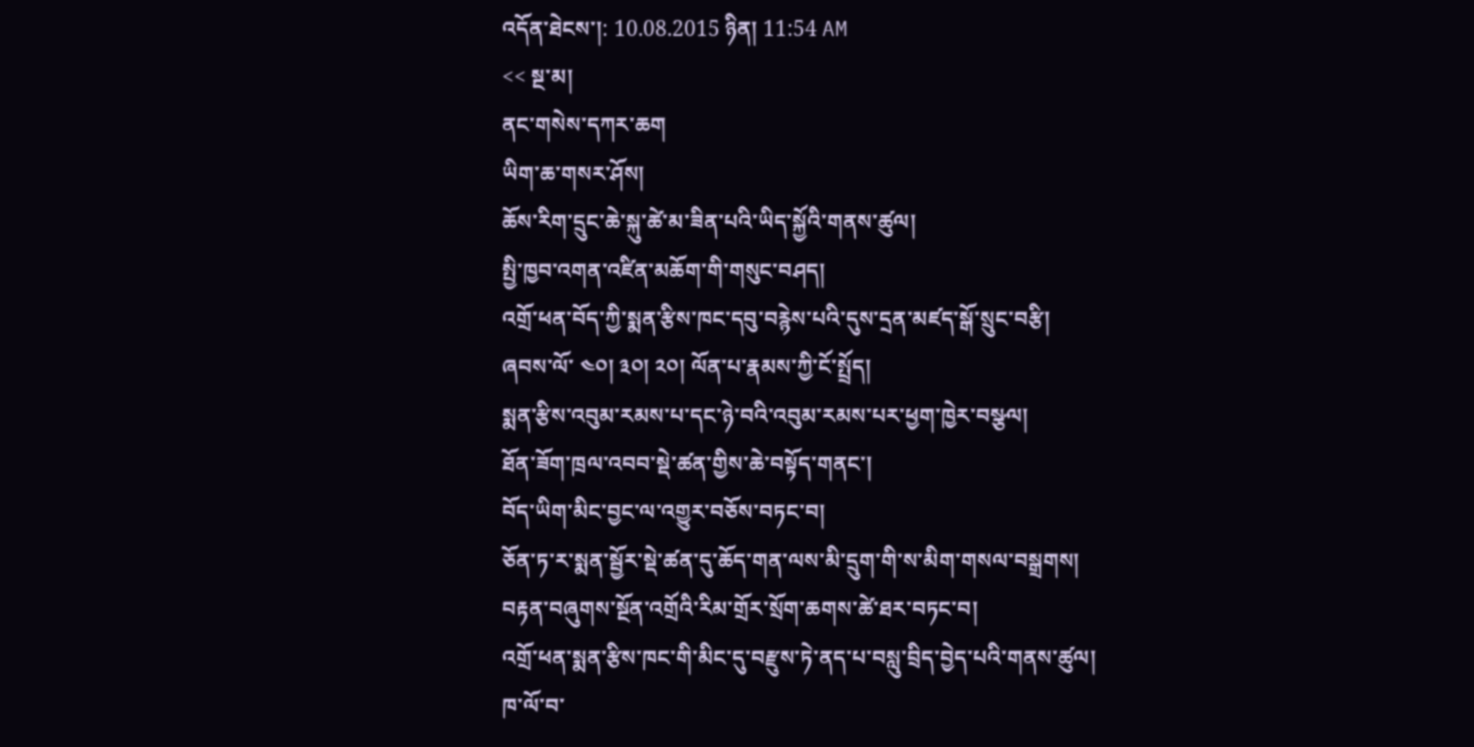འདོན་ཐེངས་།: 10.08.2015 ཉིན། 11:54 AM
<< སྔ་མ།
ནང་གསེས་དཀར་ཆག
ཡིག་ཆ་གསར་ཤོས།
ཆོས་རིག་དྲུང་ཆེ་སྐུ་ཚེ་མ་ཟིན་པའི་ཡིད་སྐྱོའི་གནས་ཚུལ།
སྤྱི་ཁྱབ་འགན་འཛིན་མཆོག་གི་གསུང་བཤད།
འགྲོ་ཕན་བོད་ཀྱི་སྨན་རྩིས་ཁང་དབུ་བརྙེས་པའི་དུས་དྲན་མཛད་སྒོ་སྲུང་བརྩི།
ཞབས་ལོ་ ༤༠། ༣༠། ༢༠། ལོན་པ་རྣམས་ཀྱི་ངོ་སྤྲོད།
སྨན་རྩིས་འབུམ་རམས་པ་དང་ཉེ་བའི་འབུམ་རམས་པར་ཕྱག་ཁྱེར་བསྩལ།
ཐོན་ཟོག་ཁྲལ་འབབ་སྡེ་ཚན་གྱིས་ཆེ་བསྟོད་གནང་།
བོད་ཡིག་མིང་བྱང་ལ་འགྱུར་བཅོས་བཏང་བ།
ཅོན་ཏ་ར་སྨན་སྦྱོར་སྡེ་ཚན་དུ་ཆོད་གན་ལས་མི་དྲུག་གི་ས་མིག་གསལ་བསྒྲགས།
བརྟན་བཞུགས་སྔོན་འགྲོའི་རིམ་གྲོར་སྲོག་ཆགས་ཚེ་ཐར་བཏང་བ།
འགྲོ་ཕན་སྨན་རྩིས་ཁང་གི་མིང་དུ་བརྫུས་ཏེ་ནད་པ་བསླུ་བྲིད་བྱེད་པའི་གནས་ཚུལ།
ཁ་ལོ་བ་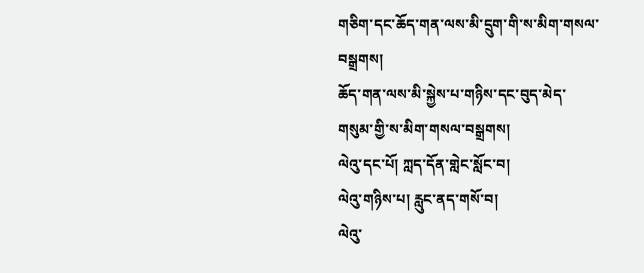གཅིག་དང་ཆོད་གན་ལས་མི་དྲུག་གི་ས་མིག་གསལ་བསྒྲགས།
ཆོད་གན་ལས་མི་སྐྱེས་པ་གཉིས་དང་བུད་མེད་གསུམ་གྱི་ས་མིག་གསལ་བསྒྲགས།
ལེའུ་དང་པོ། ཀླད་དོན་གླེང་སློང་བ།
ལེའུ་གཉིས་པ། རླུང་ནད་གསོ་བ།
ལེའུ་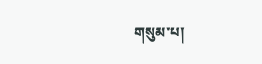གསུམ་པ།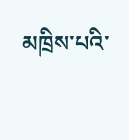མཁྲིས་པའི་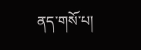ནད་གསོ་པ།